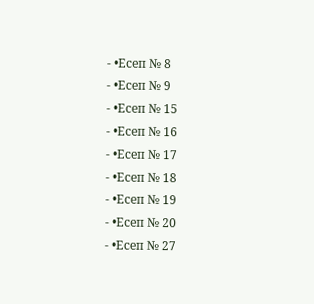- •Есеп № 8
- •Есеп № 9
- •Есеп № 15
- •Есеп № 16
- •Есеп № 17
- •Есеп № 18
- •Есеп № 19
- •Есеп № 20
- •Есеп № 27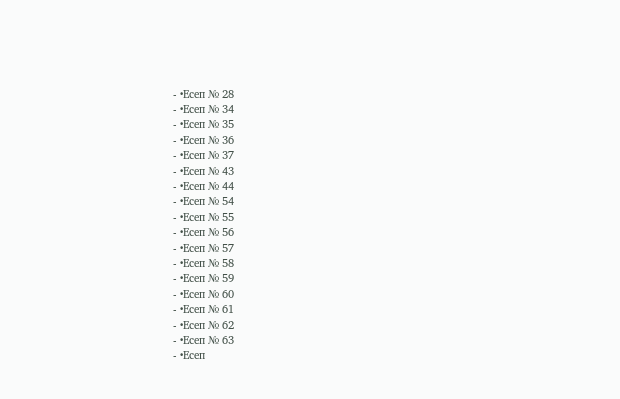- •Есеп № 28
- •Есеп № 34
- •Есеп № 35
- •Есеп № 36
- •Есеп № 37
- •Есеп № 43
- •Есеп № 44
- •Есеп № 54
- •Есеп № 55
- •Есеп № 56
- •Есеп № 57
- •Есеп № 58
- •Есеп № 59
- •Есеп № 60
- •Есеп № 61
- •Есеп № 62
- •Есеп № 63
- •Есеп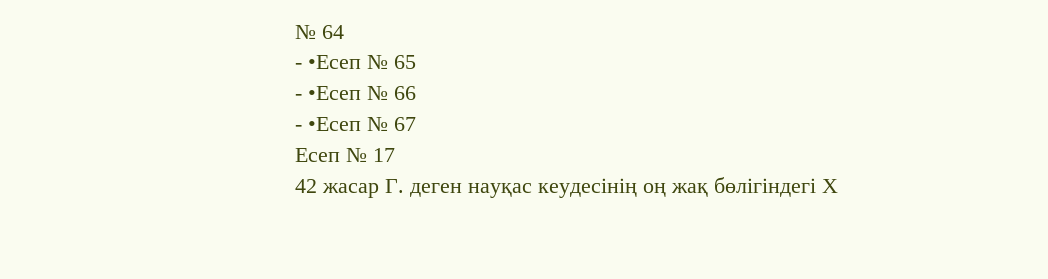№ 64
- •Есеп № 65
- •Есеп № 66
- •Есеп № 67
Есеп № 17
42 жасар Г. деген науқас кеудесінің оң жақ бөлігіндегі Х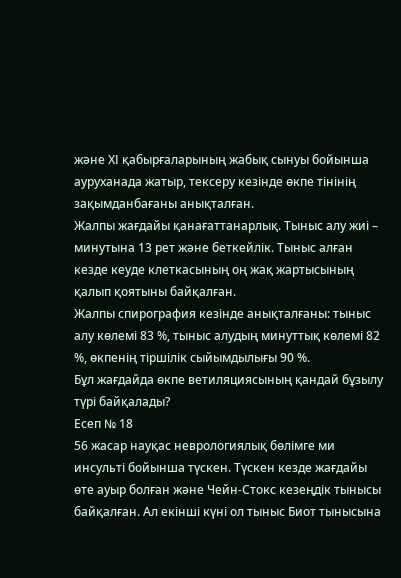және ХІ қабырғаларының жабық сынуы бойынша ауруханада жатыр, тексеру кезінде өкпе тінінің зақымданбағаны анықталған.
Жалпы жағдайы қанағаттанарлық. Тыныс алу жиі – минутына 13 рет және беткейлік. Тыныс алған кезде кеуде клеткасының оң жақ жартысының қалып қоятыны байқалған.
Жалпы спирография кезінде анықталғаны: тыныс алу көлемі 83 %, тыныс алудың минуттық көлемі 82 %, өкпенің тіршілік сыйымдылығы 90 %.
Бұл жағдайда өкпе ветиляциясының қандай бұзылу түрі байқалады?
Есеп № 18
56 жасар науқас неврологиялық бөлімге ми инсульті бойынша түскен. Түскен кезде жағдайы өте ауыр болған және Чейн-Стокс кезеңдік тынысы байқалған. Ал екінші күні ол тыныс Биот тынысына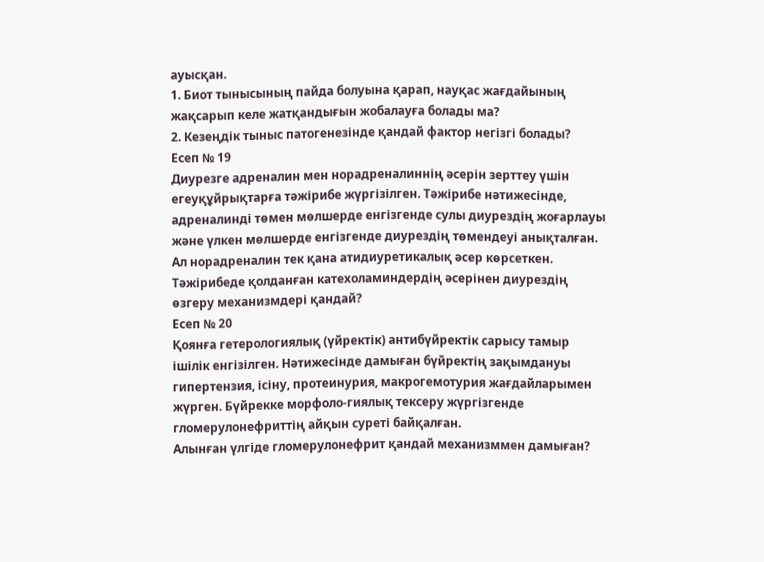ауысқан.
1. Биот тынысының пайда болуына қарап, науқас жағдайының жақсарып келе жатқандығын жобалауға болады ма?
2. Кезеңдік тыныс патогенезінде қандай фактор негізгі болады?
Есеп № 19
Диурезге адреналин мен норадреналиннің әсерін зерттеу үшін егеуқұйрықтарға тәжірибе жүргізілген. Тәжірибе нәтижесінде, адреналинді төмен мөлшерде енгізгенде сулы диурездің жоғарлауы және үлкен мөлшерде енгізгенде диурездің төмендеуі анықталған. Ал норадреналин тек қана атидиуретикалық әсер көрсеткен.
Тәжірибеде қолданған катехоламиндердің әсерінен диурездің өзгеру механизмдері қандай?
Есеп № 20
Қоянға гетерологиялық (үйректік) антибүйректік сарысу тамыр ішілік енгізілген. Нәтижесінде дамыған бүйректің зақымдануы гипертензия, ісіну, протеинурия, макрогемотурия жағдайларымен жүрген. Бүйрекке морфоло-гиялық тексеру жүргізгенде гломерулонефриттің айқын суреті байқалған.
Алынған үлгіде гломерулонефрит қандай механизммен дамыған?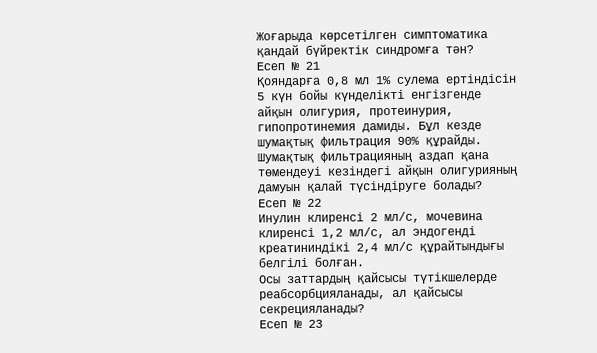Жоғарыда көрсетілген симптоматика қандай бүйректік синдромға тән?
Есеп № 21
Қояндарға 0,8 мл 1% сулема ертіндісін 5 күн бойы күнделікті енгізгенде айқын олигурия, протеинурия, гипопротинемия дамиды. Бұл кезде шумақтық фильтрация 90% құрайды.
Шумақтық фильтрацияның аздап қана төмендеуі кезіндегі айқын олигурияның дамуын қалай түсіндіруге болады?
Есеп № 22
Инулин клиренсі 2 мл/с, мочевина клиренсі 1,2 мл/с, ал эндогенді креатининдікі 2,4 мл/с құрайтындығы белгілі болған.
Осы заттардың қайсысы түтікшелерде реабсорбцияланады, ал қайсысы секрецияланады?
Есеп № 23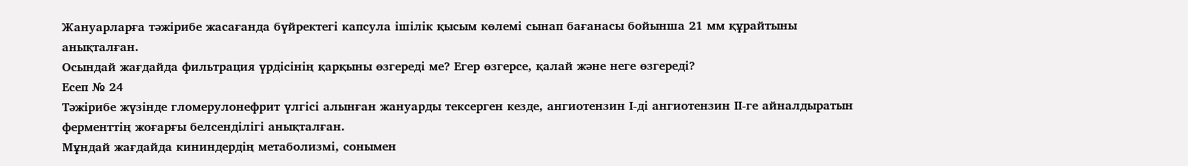Жануарларға тәжірибе жасағанда бүйректегі капсула ішілік қысым көлемі сынап бағанасы бойынша 21 мм құрайтыны анықталған.
Осындай жағдайда фильтрация үрдісінің қарқыны өзгереді ме? Егер өзгерсе, қалай және неге өзгереді?
Есеп № 24
Тәжірибе жүзінде гломерулонефрит үлгісі алынған жануарды тексерген кезде, ангиотензин І-ді ангиотензин ІІ-ге айналдыратын ферменттің жоғарғы белсенділігі анықталған.
Мұндай жағдайда кининдердің метаболизмі, сонымен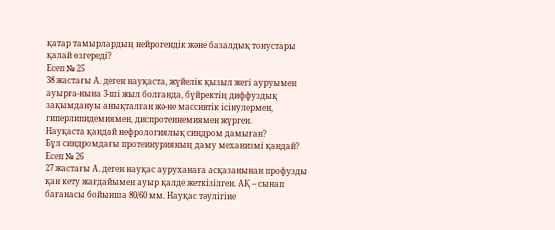қатар тамырлардың нейрогендік және базалдық тонустары қалай өзгереді?
Есеп № 25
38 жастағы А. деген науқаста, жүйелік қызыл жегі ауруымен ауырға-нына 3-ші жыл болғанда, бүйректің диффуздық зақымдануы анықталған жә-не массивтік ісінулермен, гиперлипидемиямен, диспротеинемиямен жүрген.
Науқаста қандай нефрологиялық синдром дамыған?
Бұл синдромдағы протеинурияның даму механизмі қандай?
Есеп № 26
27 жастағы А. деген науқас ауруханаға асқазанынан профузды қан кету жағдайымен ауыр қалде жеткізілген. АҚ – сынап бағанасы бойынша 80/60 мм. Науқас тәулігіне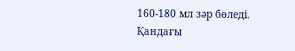160-180 мл зәр бөледі. Қандағы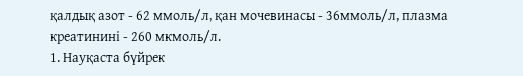қалдық азот - 62 ммоль/л, қан мочевинасы - 36ммоль/л, плазма креатинині - 260 мкмоль/л.
1. Науқаста бүйрек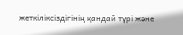жеткіліксіздігінің қандай түрі және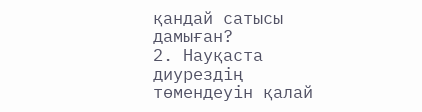қандай сатысы дамыған?
2. Науқаста диурездің төмендеуін қалай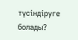түсіндіруге болады?